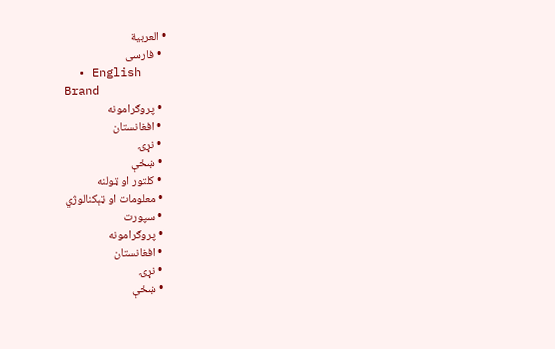• العربية
  • فارسی
  • English
Brand
  • پروګرامونه
  • افغانستان
  • نړۍ
  • ښځې
  • کلتور او ټولنه
  • معلومات او ټېکنالوژي
  • سپورت
  • پروګرامونه
  • افغانستان
  • نړۍ
  • ښځې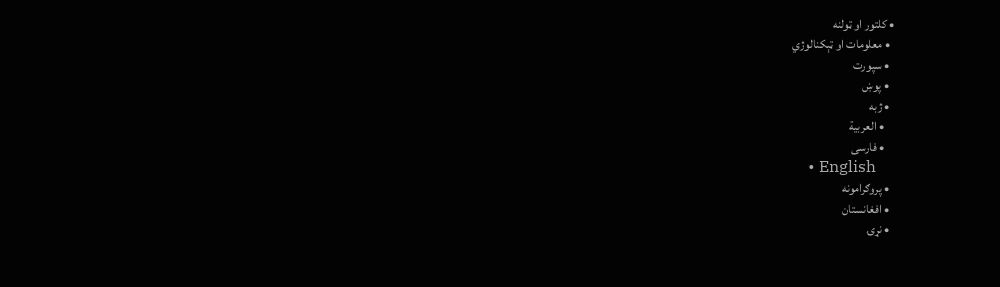• کلتور او ټولنه
  • معلومات او ټېکنالوژي
  • سپورت
  • پوښ
  • ژبه
    • العربية
    • فارسی
    • English
  • پروګرامونه
  • افغانستان
  • نړۍ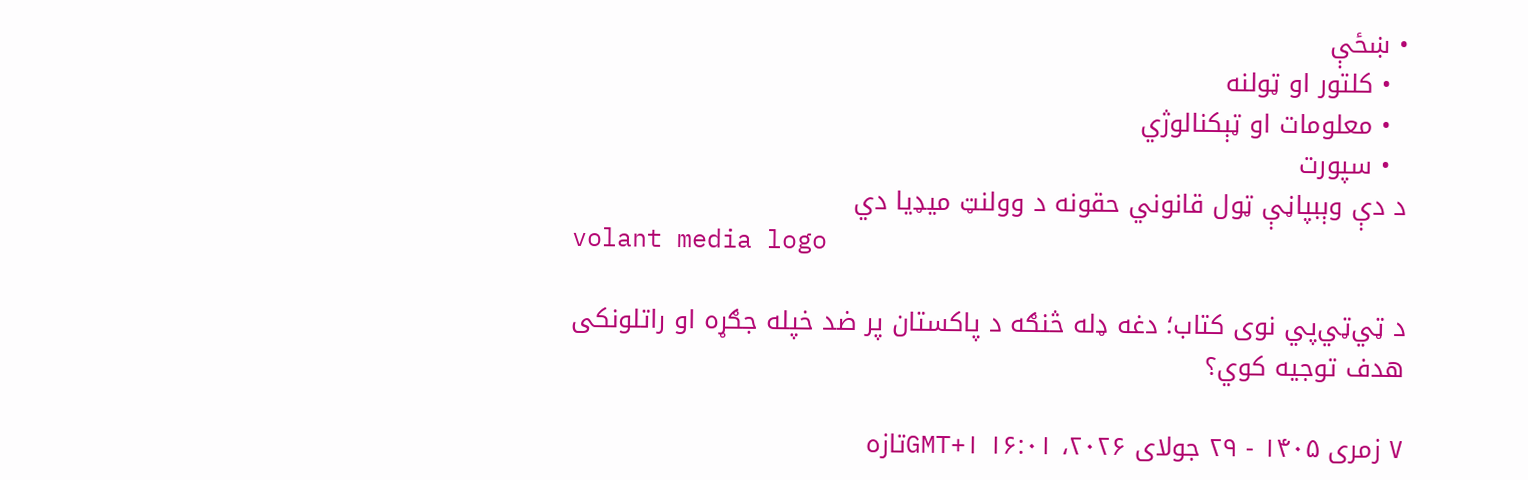• ښځې
  • کلتور او ټولنه
  • معلومات او ټېکنالوژي
  • سپورت
د دې وېبپاڼې ټول قانوني حقونه د وولنټ میډیا دي
volant media logo

د ټي‌ټي‌پي نوی کتاب؛ دغه ډله څنګه د پاکستان پر ضد خپله جګړه او راتلونکی هدف توجیه کوي؟

۷ زمری ۱۴۰۵ - ۲۹ جولای ۲۰۲۶، ۱۶:۰۱ GMT+۱تازه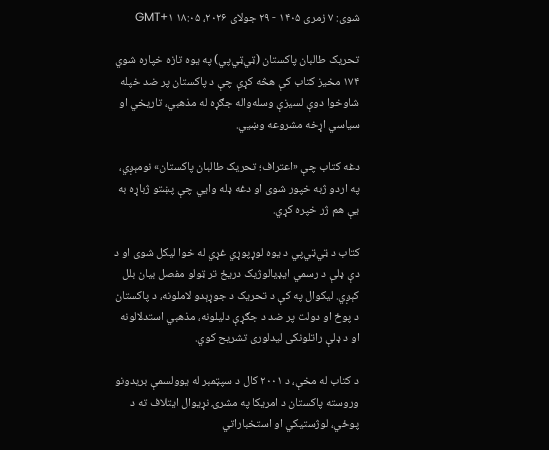شوی: ۷ زمری ۱۴۰۵ - ۲۹ جولای ۲۰۲۶، ۱۸:۰۵ GMT+۱

تحریک طالبان پاکستان (ټي‌ټي‌پي) په یوه تازه خپاره شوي ۱۷۴ مخیز کتاب کې هڅه کړې چې د پاکستان پر ضد خپله شاوخوا دوې لسیزې وسله‌واله جګړه له مذهبي، تاریخي او سیاسي اړخه مشروعه وښيي.

دغه کتاب چې «اعتراف؛ تحریک طالبان پاکستان» نومېږي، په اردو ژبه خپور شوی او دغه ډله وایي چې پښتو ژباړه به یې هم ژر خپره کړي.

کتاب د ټي‌ټي‌پي د یوه لوړپوړي غړي له خوا لیکل شوی او د دې ډلې د رسمي ایډیالوژیک دریځ تر ټولو مفصل بیان بلل کېږي. لیکوال په کې د تحریک د جوړېدو لاملونه، د پاکستان د پوځ او دولت پر ضد د جګړې دلیلونه، مذهبي استدلالونه او د ډلې راتلونکی لیدلوری تشریح کوي.

د کتاب له مخې، د ۲۰۰۱ کال د سپټمبر له یوولسمې بریدونو وروسته پاکستان د امریکا په مشرۍ نړیوال ایتلاف ته د پوځي، لوژستیکي او استخباراتي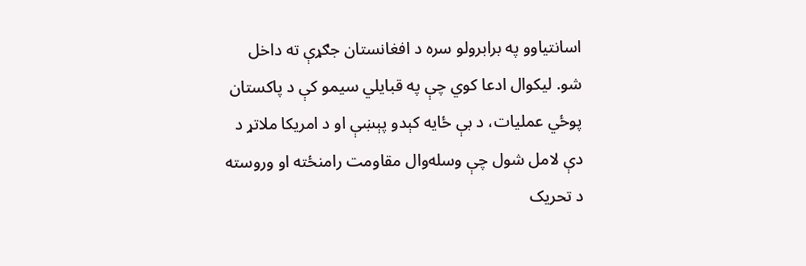اسانتیاوو په برابرولو سره د افغانستان جګړې ته داخل شو. لیکوال ادعا کوي چې په قبایلي سیمو کې د پاکستان پوځي عملیات، د بې ځایه کېدو پېښې او د امریکا ملاتړ د دې لامل شول چې وسله‌وال مقاومت رامنځته او وروسته د تحریک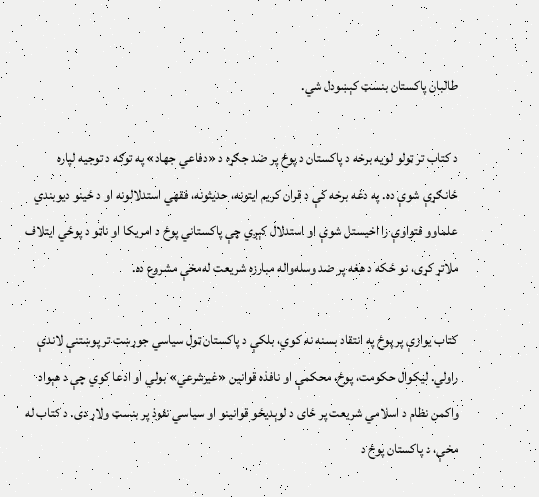طالبان پاکستان بنسټ کېښودل شي.

د کتاب تر ټولو لویه برخه د پاکستان د پوځ پر ضد جګړه د «دفاعي جهاد» په توګه د توجیه لپاره ځانګړې شوې ده. په دغه برخه کې د قران کریم ایتونه، حدیثونه، فقهي استدلالونه او د ځینو دیوبندي علماوو فتواوې را اخیستل شوې او استدلال کېږي چې پاکستاني پوځ د امریکا او ناټو د پوځي ایتلاف ملاتړ کړی، نو ځکه د هغه پر ضد وسله‌واله مبارزه شریعت له‌مخې مشروع ده.

کتاب یوازې پر پوځ په انتقاد بسنه نه کوي، بلکې د پاکستان ټول سیاسي جوړښت تر پوښتنې لاندې راولي. لیکوال حکومت، پوځ، محکمې او نافذه قوانین «غیرشرعي» بولي او ادعا کوي چې د هېواد واکمن نظام د اسلامي شریعت پر ځای د لوېدیځو قوانینو او سیاسي نفوذ پر بنسټ ولاړ دی. د کتاب له مخې، د پاکستان پوځ د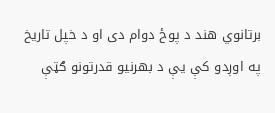برتانوي هند د پوځ دوام دی او د خپل تاریخ په اوږدو کې یې د بهرنیو قدرتونو ګټې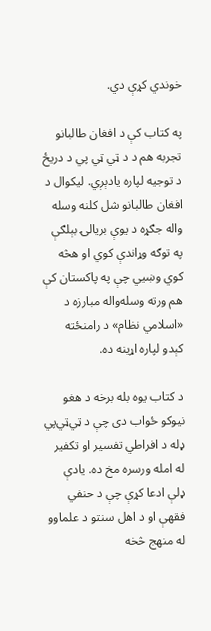خوندي کړې دي.

په کتاب کې د افغان طالبانو تجربه هم د د ټي ټي پي د دریځ د توجیه لپاره یادېږي. لیکوال د افغان طالبانو شل کلنه وسله واله جګړه د یوې بریالۍ بېلګې په توګه وړاندې کوي او هڅه کوي وښيي چې په پاکستان کې هم ورته وسله‌واله مبارزه د «اسلامي نظام» د رامنځته کېدو لپاره اړینه ده.

د کتاب یوه بله برخه د هغو نیوکو ځواب دی چې د ټي‌ټي‌پي ډله د افراطي تفسیر او تکفیر له امله ورسره مخ ده. یادې ډلې ادعا کړې چې د حنفي فقهې او د اهل سنتو د علماوو له منهج څخه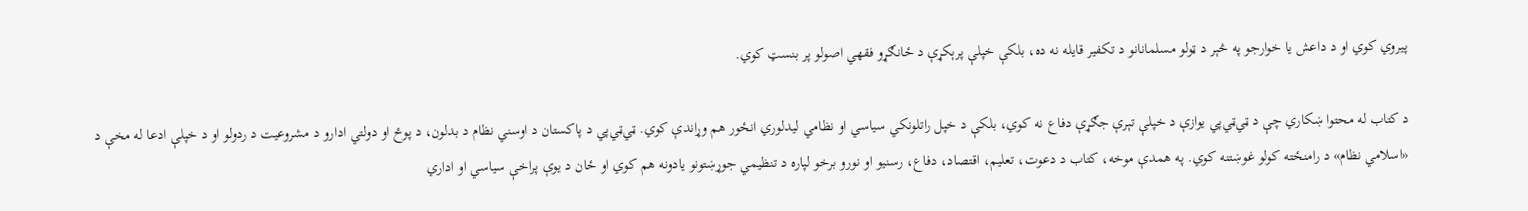پیروي کوي او د داعش یا خوارجو په څېر د ټولو مسلمانانو د تکفیر قایله نه ده، بلکې خپلې پرېکړې د ځانګړو فقهي اصولو پر بنسټ کوي.

د کتاب له محتوا ښکاري چې د ټي‌ټي‌پي یوازې د خپلې تېرې جګړې دفاع نه کوي، بلکې د خپل راتلونکي سیاسي او نظامي لیدلوري انځور هم وړاندې کوي. ټي‌ټي‌پي د پاکستان د اوسني نظام د بدلون، د پوځ او دولتي ادارو د مشروعیت د ردولو او د خپلې ادعا له مخې د «اسلامي نظام» د رامنځته کولو غوښتنه کوي. په همدې موخه، کتاب د دعوت، تعلیم، اقتصاد، دفاع، رسنیو او نورو برخو لپاره د تنظیمي جوړښتونو یادونه هم کوي او ځان د یوې پراخې سیاسي او اداري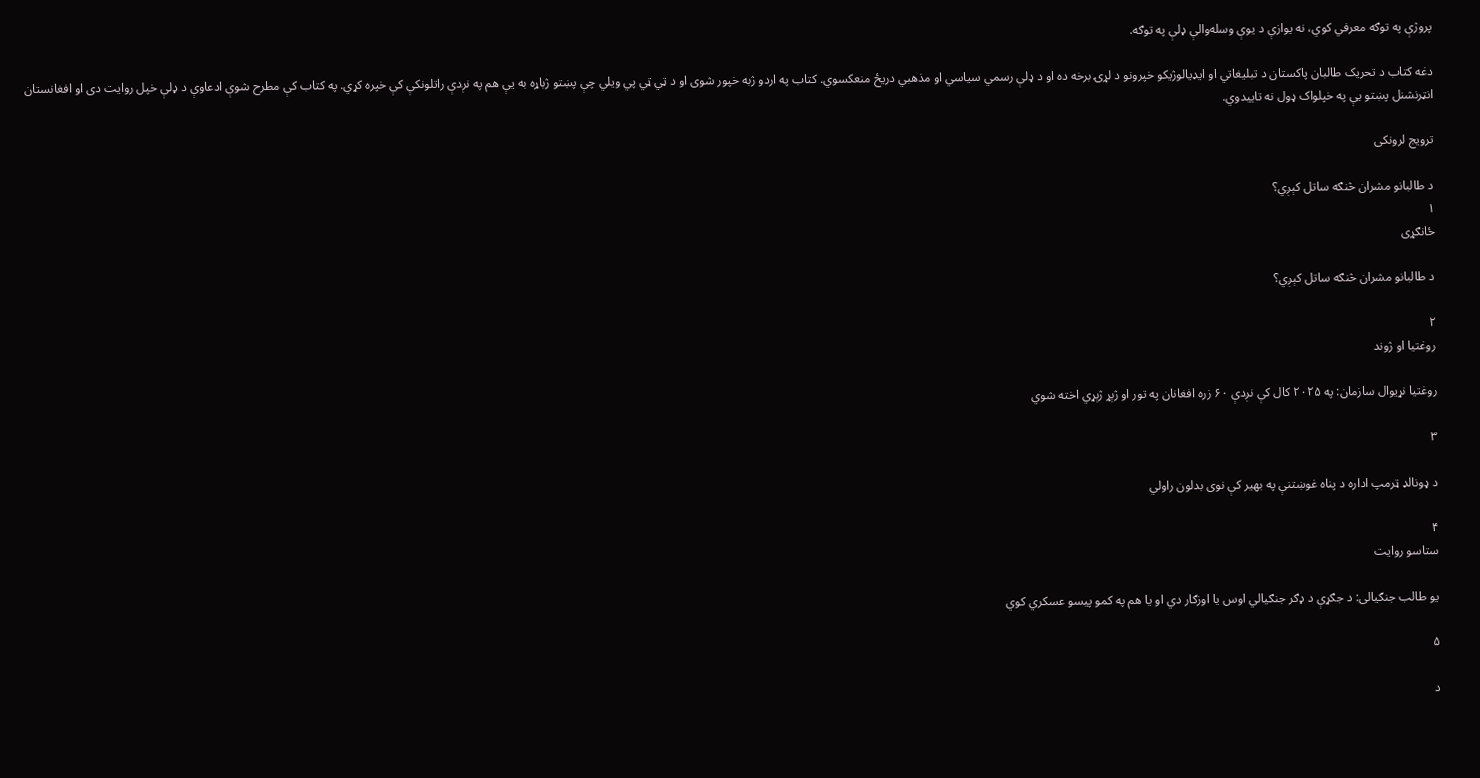پروژې په توګه معرفي کوي، نه یوازې د یوې وسله‌والې ډلې په توګه.

دغه کتاب د تحریک طالبان پاکستان د تبلیغاتي او ایډیالوژیکو خپرونو د لړۍ برخه ده او د ډلې رسمي سیاسي او مذهبي دریځ منعکسوي. کتاب په اردو ژبه خپور شوی او د ټي ټي پي ویلي چې پښتو ژباړه به یې هم په نږدې راتلونکې کې خپره کړي. په کتاب کې مطرح شوې ادعاوې د ډلې خپل روایت دی او افغانستان انټرنشنل پښتو یې په خپلواک ډول نه تاییدوي.

ترویج لرونکی

د طالبانو مشران څنګه ساتل کېږي؟
۱
ځانګړی

د طالبانو مشران څنګه ساتل کېږي؟

۲
روغتیا او ژوند

روغتیا نړیوال سازمان: په ۲۰۲۵ کال کې نږدې ۶۰ زره افغانان په تور او ژېړ ژېړي اخته شوي

۳

د ډونالډ ټرمپ اداره د پناه غوښتنې په بهیر کې نوی بدلون راولي

۴
ستاسو روایت

یو طالب جنګیالی: د جګړې د ډګر جنګیالي اوس یا اوزګار دي او یا هم په کمو پیسو عسکري‌ کوي

۵

د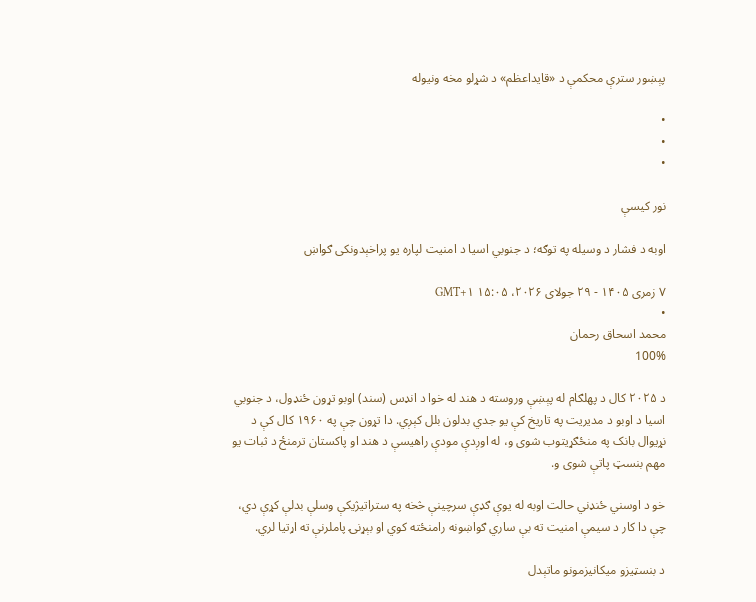پېښور سترې محکمې د «قايداعظم» د شړلو مخه ونیوله

•
•
•

نور کیسې

اوبه د فشار د وسیله په توګه؛ د جنوبي اسیا د امنیت لپاره یو پراخېدونکی ګواښ

۷ زمری ۱۴۰۵ - ۲۹ جولای ۲۰۲۶، ۱۵:۰۵ GMT+۱
•
محمد اسحاق رحمان
100%

د ۲۰۲۵ کال د پهلګام له پېښې وروسته د هند له خوا د انډس (سند) اوبو تړون ځنډول، د جنوبي اسیا د اوبو د مدیریت په تاریخ کې یو جدي بدلون بلل کېږي. دا تړون چې په ۱۹۶۰ کال کې د نړیوال بانک په منځګړیتوب شوی و، له اوږدې مودې راهیسې د هند او پاکستان ترمنځ د ثبات یو مهم بنسټ پاتې شوی و.

خو د اوسني ځنډني حالت اوبه له یوې ګډې سرچینې څخه په ستراتیژیکې وسلې بدلې کړې دي، چې دا کار د سیمې امنیت ته بې ساري ګواښونه رامنځته کوي او بېړنۍ پاملرنې ته اړتیا لري.

د بنسټیزو میکانیزمونو ماتېدل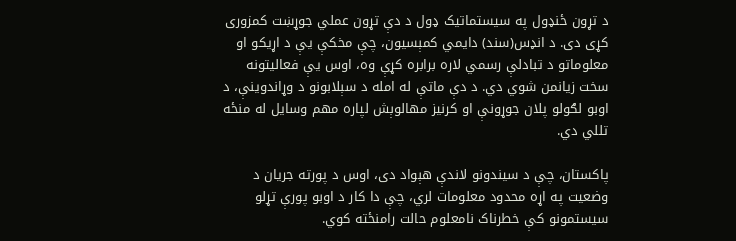د تړون ځنډول په سیستماتیک ډول د دې تړون عملي جوړښت کمزوری کړی دی. د انډس(سند) دایمي کمېسیون، چې مخکې یې د اړیکو او معلوماتو د تبادلې رسمي لاره برابره کړې وه، اوس یې فعالیتونه سخت زیانمن شوي دي. د دې ماتې له امله د سېلابونو د وړاندوینې، د اوبو لګولو پلان جوړونې او کرنیز مهالوېش لپاره مهم وسایل له منځه تللي دي.

پاکستان، چې د سیندونو لاندې هېواد دی، اوس د پورته جریان د وضعیت په اړه محدود معلومات لري، چې دا کار د اوبو پورې تړلو سیستمونو کې خطرناک نامعلوم حالت رامنځته کوي.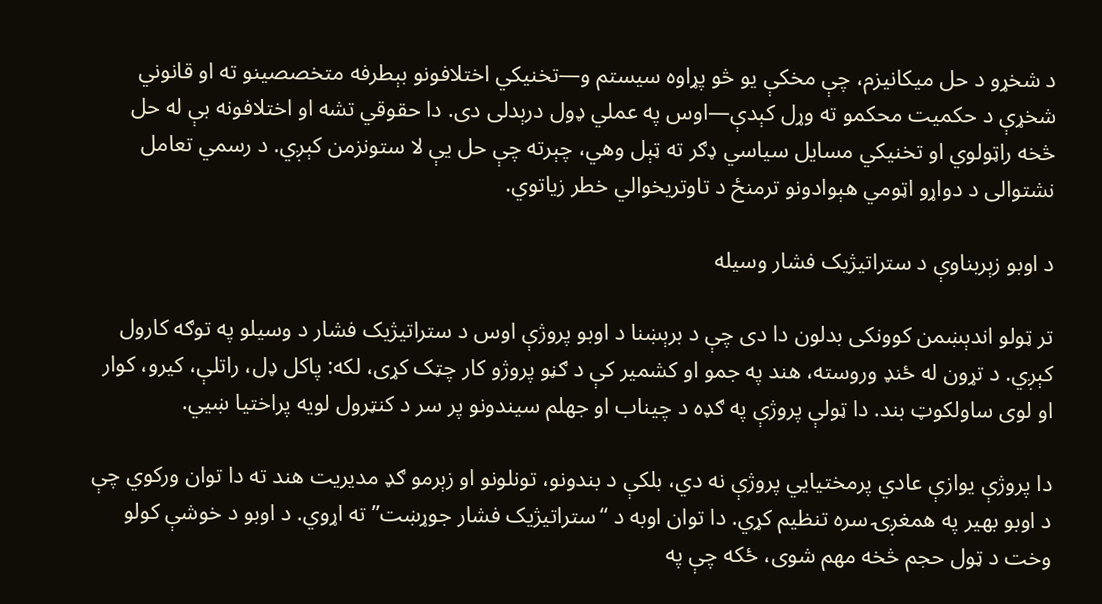د شخړو د حل میکانیزم، چې مخکې یو څو پړاوه سیستم و—تخنیکي اختلافونو بېطرفه متخصصینو ته او قانوني شخړې د حکمیت محکمو ته وړل کېدې—اوس په عملي ډول درېدلی دی. دا حقوقي تشه او اختلافونه بې له حل څخه راټولوي او تخنیکي مسایل سیاسي ډګر ته ټېل وهي، چېرته چې حل یې لا ستونزمن کېږي. د رسمي تعامل نشتوالی د دواړو اټومي هېوادونو ترمنځ د تاوتریخوالي خطر زیاتوي.

د اوبو زېربناوې د ستراتیژیک فشار وسیله

تر ټولو اندېښمن کوونکی بدلون دا دی چې د برېښنا د اوبو پروژې اوس د ستراتیژیک فشار د وسیلو په توګه کارول کېږي. د تړون له ځنډ وروسته، هند په جمو او کشمیر کې د ګڼو پروژو کار چټک کړی، لکه: پاکل ډل، راتلې، کیرو، کوار او لوی ساولکوټ بند. دا ټولې پروژې په ګډه د چیناب او جهلم سیندونو پر سر د کنټرول لویه پراختیا ښيي.

دا پروژې یوازې عادي پرمختیایي پروژې نه دي، بلکې د بندونو، تونلونو او زېرمو ګډ مدیریت هند ته دا توان ورکوي چې د اوبو بهیر په همغږۍ سره تنظیم کړي. دا توان اوبه د “ستراتیژیک فشار جوړښت” ته اړوي. د اوبو د خوشې کولو وخت د ټول حجم څخه مهم شوی، ځکه چې په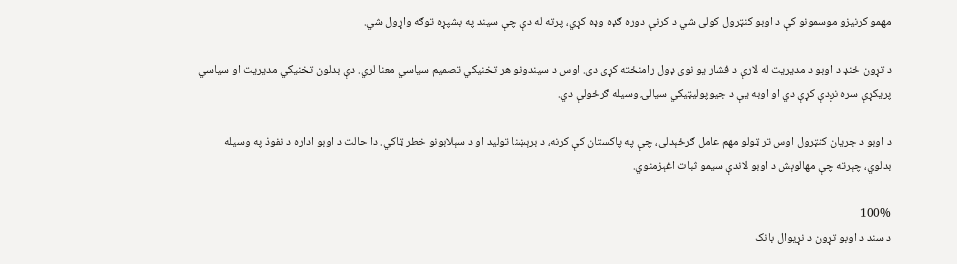مهمو کرنیزو موسمونو کې د اوبو کنټرول کولی شي د کرنې دوره ګډه وډه کړي، پرته له دې چې سیند په بشپړه توګه واړول شي.

د تړون ځنډ د اوبو د مدیریت له لارې د فشار یو نوی ډول رامنځته کړی دی. اوس د سیندونو هر تخنیکي تصمیم سیاسي معنا لري. دې بدلون تخنیکي مدیریت او سیاسي پریکړې سره نږدې کړې دي او اوبه یې د جیوپولیټیکي سیالۍ وسیله ګرځولې دي.

د اوبو د جریان کنټرول اوس تر ټولو مهم عامل ګرځېدلی، چې په پاکستان کې کرنه، د برېښنا تولید او د سېلابونو خطر ټاکي. دا حالت د اوبو اداره د نفوذ په وسیله بدلوي، چېرته چې مهالوېش د اوبو لاندې سیمو ثبات اغېزمنوي.

100%
د سند د اوبو تړون د نړیوال بانک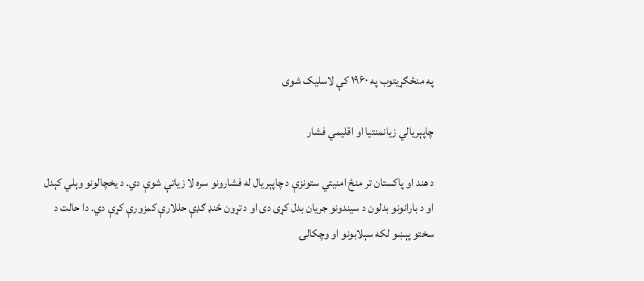په منځګړیتوب په ۱۹۶۰ کې لاسلیک شوی

چاپېریالي زیانمنتیا او اقلیمي فشار

د هند او پاکستان تر منځ امنیتي ستونزې د چاپېریال له فشارونو سره لا زیاتې شوې دي. د یخچالونو وېلي کېدل او د بارانونو بدلون د سیندونو جریان بدل کړی دی او د تړون ځنډ ګډې حللارې کمزورې کړې دي. دا حالت د سختو پېښو لکه سېلابونو او وچکالۍ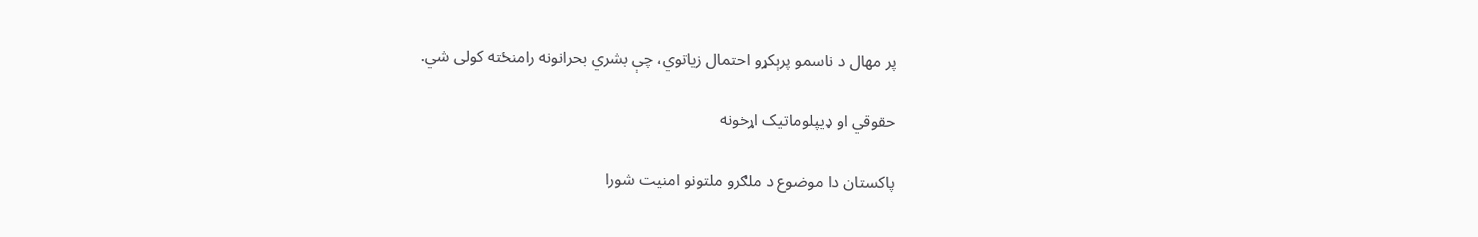پر مهال د ناسمو پرېکړو احتمال زیاتوي، چې بشري بحرانونه رامنځته کولی شي.

حقوقي او ډیپلوماتیک اړخونه

پاکستان دا موضوع د ملګرو ملتونو امنیت شورا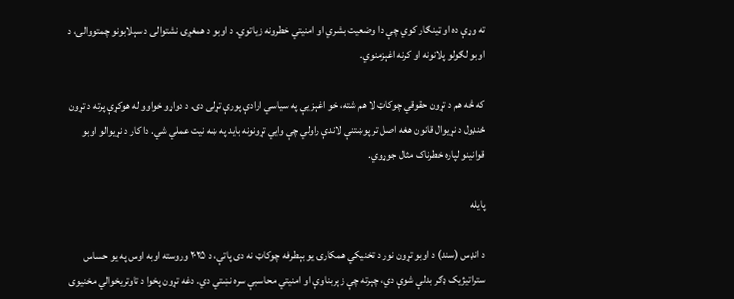ته وړې ده او ټینګار کوي چې دا وضعیت بشري او امنیتي خطرونه زیاتوي. د اوبو د همغږۍ نشتوالی د سېلابونو چمتووالی، د اوبو لګولو پلانونه او کرنه اغېزمنوي.

که څه هم د تړون حقوقي چوکاټ لا هم شته، خو اغېز یې په سیاسي ارادې پورې تړلی دی. د دواړو خواوو له هوکړې پرته د تړون ځنډول د نړیوال قانون هغه اصل تر پوښتنې لاندې راولي چې وايي تړونونه باید په ښه نیت عملي شي. دا کار د نړیوالو اوبو قوانینو لپاره خطرناک مثال جوړوي.

پایله

د انډس (سند) د اوبو تړون نور د تخنیکي همکارۍ یو بېطرفه چوکاټ نه دی پاتې، د ۲۰۲۵ وروسته اوبه اوس په یو حساس ستراتیژیک ډګر بدلې شوې دي، چېرته چې زېربناوې او امنیتي محاسبې سره نښتي دي. دغه تړون پخوا د تاوتریخوالي مخنیوی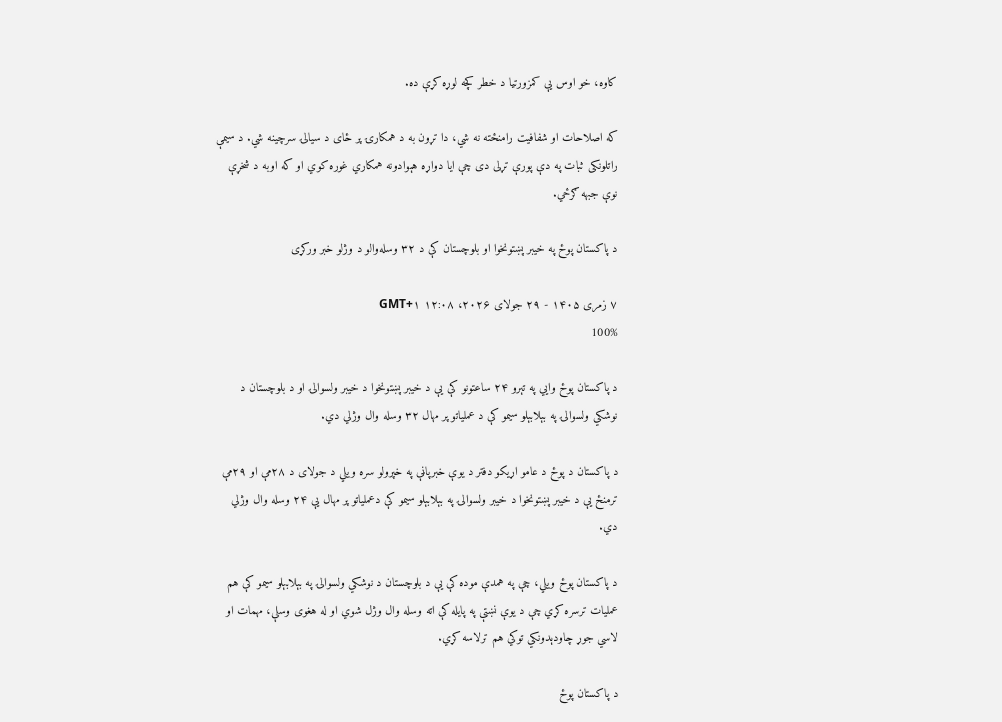کاوه، خو اوس یې کمزورتیا د خطر کچه لوړه کړې ده.

که اصلاحات او شفافیت رامنځته نه شي، دا تړون به د همکارۍ پر ځای د سیالۍ سرچینه شي. د سیمې راتلونکی ثبات په دې پورې تړلی دی چې ایا دواړه هېوادونه همکاري غوره کوي او که اوبه د شخړې نوې جبهه ګرځي.

د پاکستان پوځ په خیبر پښتونخوا او بلوچستان کې د ۳۲ وسله‌والو د وژلو خبر ورکړی

۷ زمری ۱۴۰۵ - ۲۹ جولای ۲۰۲۶، ۱۲:۰۸ GMT+۱
100%

د پاکستان پوځ وايي په تېرو ۲۴ ساعتونو کې یې د خیبر پښتونخوا د خیبر ولسوالۍ او د بلوچستان د نوشکي ولسوالۍ په بېلابېلو سیمو کې د عملیاتو پر مهال ۳۲ وسله وال وژلي دي.

د پاکستان د پوځ د عامو اړیکو دفتر د یوې خبرپاڼې په خپرولو سره ویلي د جولای د ۲۸مې او ۲۹مې ترمنځ یې د خیبر پښتونخوا د خیبر ولسوالۍ په بېلابېلو سیمو کې دعملیاتو پر مهال یې ۲۴ وسله وال وژلي دي.

د پاکستان پوځ ویلي، چې په همدې موده کې یې د بلوچستان د نوشکي ولسوالۍ په بېلابېلو سیمو کې هم عملیات ترسره کړي چې د یوې نښتې په پایله کې اته وسله وال وژل شوي او له هغوی وسلې، مهمات او لاسي جوړ چاودېدونکي توکي هم ترلاسه کړي.

د پاکستان پوځ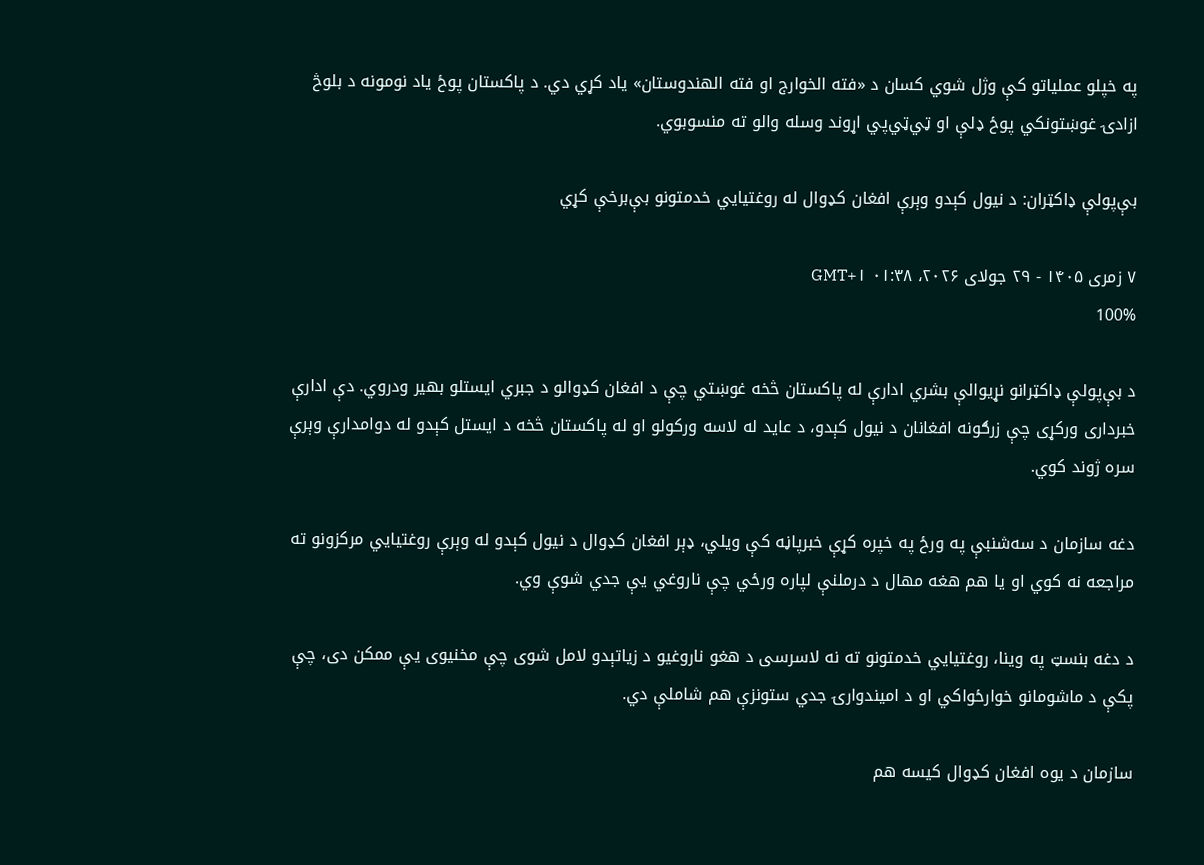په خپلو عملیاتو کې وژل شوي کسان د «فته الخوارج او فته الهندوستان» یاد کړي دي. د پاکستان پوځ یاد نومونه د بلوڅ ازادۍ غوښتونکي پوځ ډلې او ټي‌ټي‌پي اړوند وسله والو ته منسوبوي.

بې‌پولې ډاکټران: د نیول کېدو وېرې افغان کډوال له روغتیايي خدمتونو بې‌برخې کړي

۷ زمری ۱۴۰۵ - ۲۹ جولای ۲۰۲۶، ۰۱:۳۸ GMT+۱
100%

د بې‌پولې ډاکټرانو نړیوالې بشري ادارې له پاکستان څخه غوښتي چې د افغان کډوالو د جبري ایستلو بهیر ودروي. دې ادارې خبرداری ورکړی چې زرګونه افغانان د نیول کېدو، د عاید له لاسه ورکولو او له پاکستان څخه د ایستل کېدو له دوامدارې وېرې سره ژوند کوي.

دغه سازمان د سه‌شنبې په ورځ په خپره کړې خبرپاڼه کې ویلي، ډېر افغان کډوال د نیول کېدو له وېرې روغتیايي مرکزونو ته مراجعه نه کوي او یا هم هغه مهال د درملنې لپاره ورځي چې ناروغي یې جدي شوې وي.

د دغه بنسټ په وینا، روغتیايي خدمتونو ته نه لاسرسی د هغو ناروغیو د زیاتېدو لامل شوی چې مخنیوی یې ممکن دی، چې پکې د ماشومانو خوارځواکي او د امیندوارۍ جدي ستونزې هم شاملې دي.

سازمان د یوه افغان کډوال کیسه هم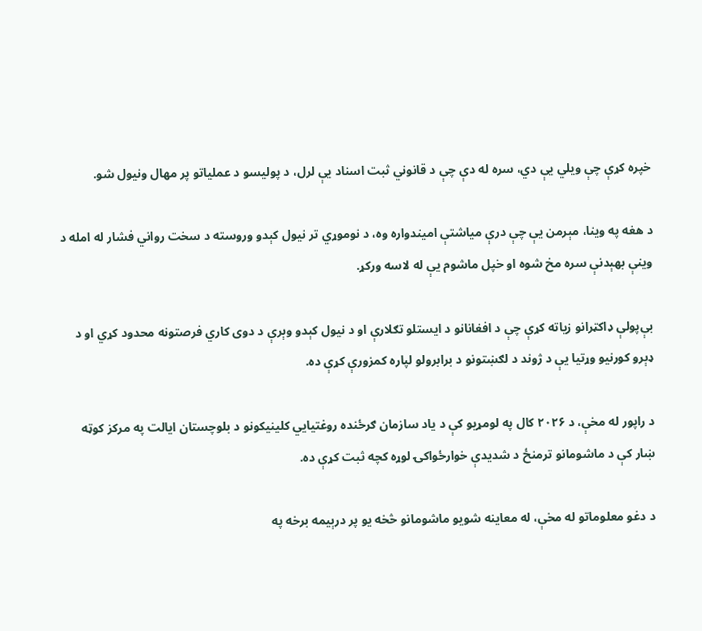خپره کړې چې ویلي یې دي، سره له دې چې د قانوني ثبت اسناد یې لرل، د پولیسو د عملیاتو پر مهال ونیول شو.

د هغه په وینا، مېرمن یې چې درې میاشتې امیندواره وه، د نوموړي تر نیول کېدو وروسته د سخت رواني فشار له امله د وینې بهېدنې سره مخ شوه او خپل ماشوم یې له لاسه ورکړ.

بې‌پولې ډاکټرانو زیاته کړې چې د افغانانو د ایستلو تګلارې او د نیول کېدو وېرې د دوی کاري فرصتونه محدود کړي او د ډېرو کورنیو وړتیا یې د ژوند د لګښتونو د برابرولو لپاره کمزورې کړې ده.

د راپور له مخې، د ۲۰۲۶ کال په لومړیو کې د یاد سازمان ګرځنده روغتیايي کلینیکونو د بلوچستان ایالت په مرکز کوټه ښار کې د ماشومانو ترمنځ د شدیدې خوارځواکۍ لوړه کچه ثبت کړې ده.

د دغو معلوماتو له مخې، له معاینه شویو ماشومانو څخه یو پر درېیمه برخه په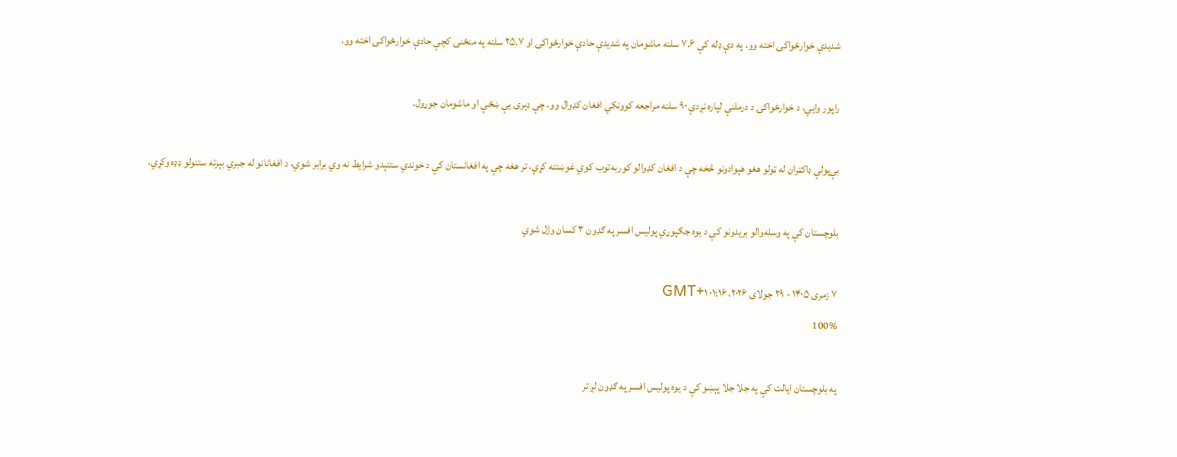شدیدې خوارځواکۍ اخته وو. په دې ډله کې ۷.۶ سلنه ماشومان په شدیدې حادې خوارځواکۍ او ۲۵.۷ سلنه په منځنۍ کچې حادې خوارځواکۍ اخته وو.

راپور وایي، د خوارځواکۍ د درملنې لپاره نږدې ۹۰ سلنه مراجعه کوونکي افغان کډوال وو، چې ډېری یې ښځې او ماشومان جوړول.

بې‌پولې ډاکټران له ټولو هغو هېوادونو څخه چې د افغان کډوالو کوربه‌توب کوي غوښتنه کړې، تر هغه چې په افغانستان کې د خوندي ستنېدو شرایط نه وي برابر شوي، د افغانانو له جبري بېرته ستنولو ډډه وکړي.

بلوچستان کې په وسله‌والو بريدونو کې د یوه جګپوړي پولیس افسر په ګډون ۳ کسان وژل شوي

۷ زمری ۱۴۰۵ - ۲۹ جولای ۲۰۲۶، ۰۱:۱۶ GMT+۱
100%

په بلوچستان ایالت کې په جلا جلا پېښو کې د يوه پوليس افسر په ګډون لږ تر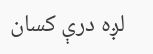لږه درې کسان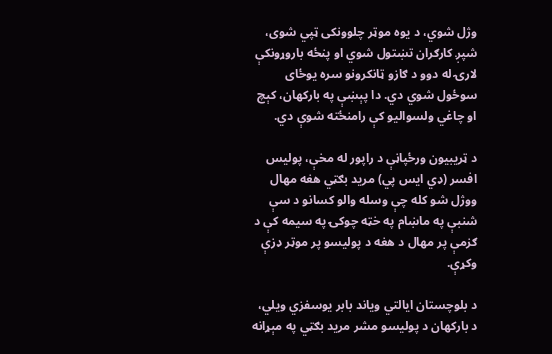وژل شوي، د یوه موټر چلوونکی ټپي شوی، شپږ کارګران تښتول شوي او پنځه باروړونکې لارۍ له دوو د ګازو ټانکرونو سره یوځای سوځول شوي دي. دا پېښې په بارکهان، کېچ او چاغي ولسوالیو کې رامنځته شوې دي.

د ټريبيون ورځپاڼې د راپور له مخې، پوليس افسر (ډي ایس پي) مرید بګټي هغه مهال ووژل شو کله چې وسله والو کسانو د سې شنبې په ماښام په خټه چوکۍ په سیمه کې د ګزمې پر مهال د هغه د پولیسو پر موټر ډزې وکړې.

د بلوچستان ايالتي وياند بابر يوسفزي ويلي، د بارکهان د پوليسو مشر مرید بګټي په مېړانه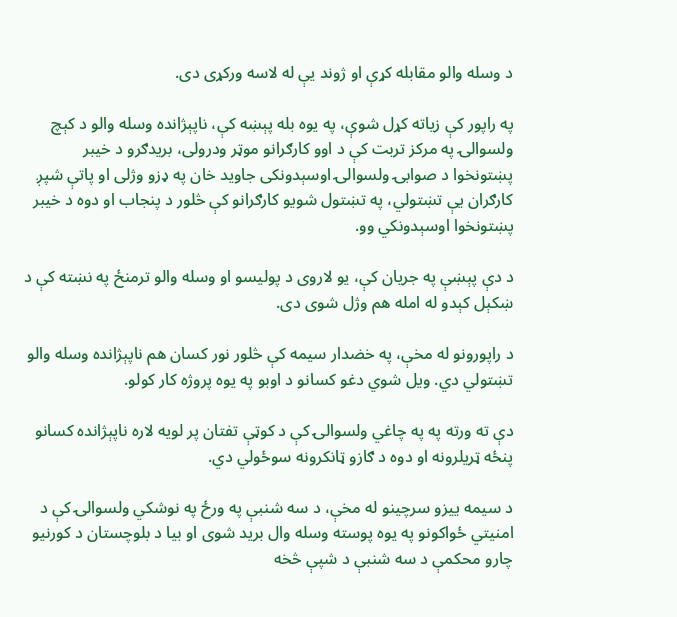د وسله والو مقابله کړې او ژوند یې له لاسه ورکړی دی.

په راپور کې زياته کړل شوې، په یوه بله پېښه کې، ناپېژانده وسله والو د کېچ ولسوالۍ په مرکز تربت کې د اوو کارګرانو موټر ودرولی، بریدګرو د خیبر پښتونخوا د صوابۍ ولسوالۍ اوسېدونکی جاوید خان په ډزو وژلی او پاتې شپږ کارګران یې تښتولي، په تښتول شویو کارګرانو کې څلور د پنجاب او دوه د خیبر پښتونخوا اوسېدونکي وو.

د دې پېښې په جریان کې، یو لاروی د پولیسو او وسله والو ترمنځ په نښته کې د ښکېل کېدو له امله هم وژل شوی دی.

د راپورونو له مخې، په خضدار سیمه کې څلور نور کسان هم ناپېژانده وسله والو تښتولي دي. ويل شوي دغو کسانو د اوبو په يوه پروژه کار کولو.

دې ته ورته په په چاغي ولسوالۍ کې د کوټې تفتان پر لويه لاره ناپېژانده کسانو پنځه ټریلرونه او دوه د ګازو ټانکرونه سوځولي دي.

د سيمه ييزو سرچينو له مخې، د سه شنبې په ورځ په نوشکي ولسوالۍ کې د امنیتي ځواکونو په يوه پوسته وسله وال بريد شوی او بيا د بلوچستان د کورنيو چارو محکمې د سه شنبې د شپې څخه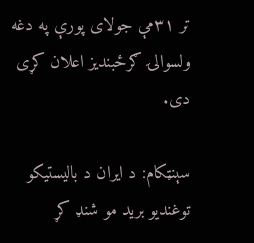تر ۳۱مې جولای پورې په دغه ولسوالۍ ګرځبنديز اعلان کړی دی.

سېنټکام: د ایران د بالیستیکو توغندیو برید مو شنډ کړ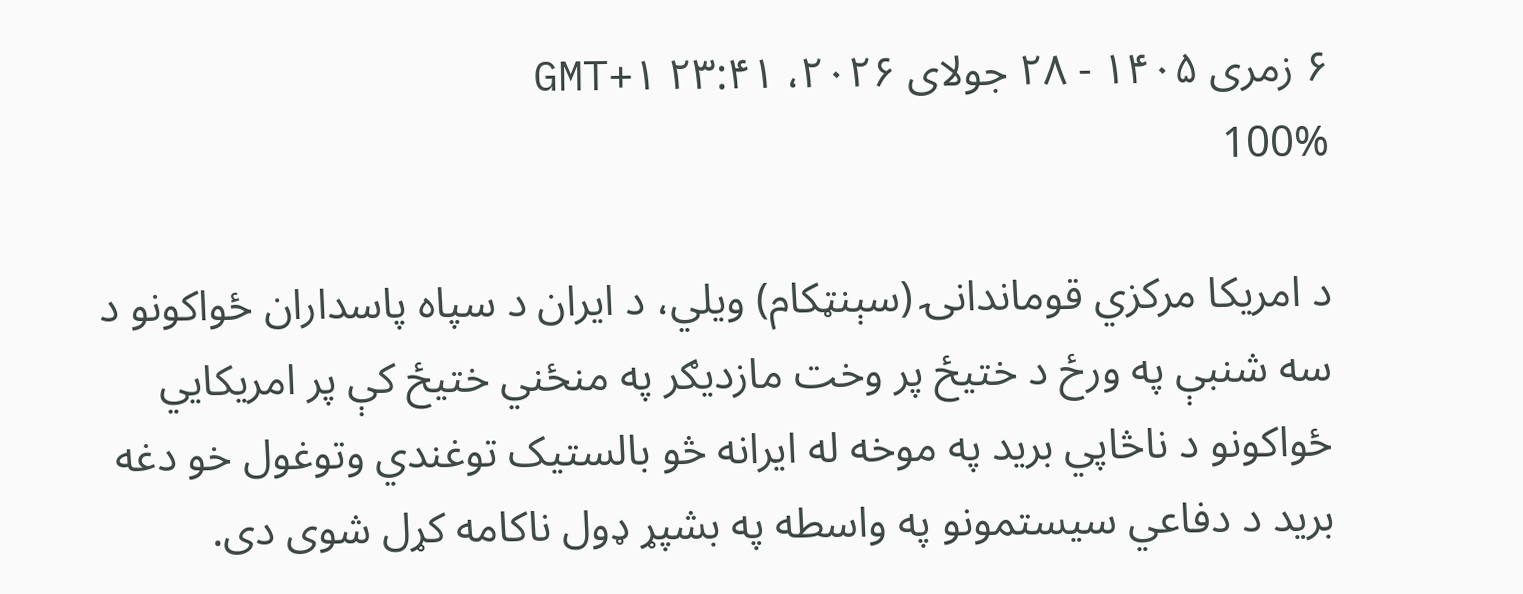۶ زمری ۱۴۰۵ - ۲۸ جولای ۲۰۲۶، ۲۳:۴۱ GMT+۱
100%

د امريکا مرکزي قوماندانۍ (سېنټکام) ويلي، د ايران د سپاه پاسداران ځواکونو د سه شنبې په ورځ د ختیځ پر وخت مازدیګر په منځني ختیځ کې پر امریکایي ځواکونو د ناڅاپي برید په موخه له ایرانه څو بالستیک توغندي وتوغول خو دغه برید د دفاعي سیستمونو په واسطه په بشپړ ډول ناکامه کړل شوی دی.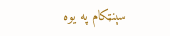سېنټکام په یوه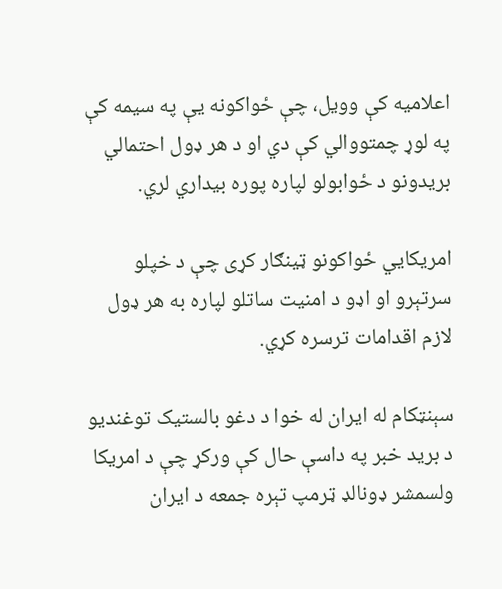اعلامیه کې وويل، چې ځواکونه یې په سیمه کې په لوړ چمتووالي کې دي او د هر ډول احتمالي بریدونو د ځوابولو لپاره پوره بیداري لري.

امریکایي ځواکونو ټینګار کړی چې د خپلو سرتېرو او اډو د امنیت ساتلو لپاره به هر ډول لازم اقدامات ترسره کړي.

سېنټکام له ایران له خوا د دغو بالستيک توغنديو د بريد خبر په داسې حال کې ورکړ چې د امریکا ولسمشر ډونالډ ټرمپ تېره جمعه د ایران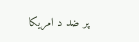پر ضد د امریکا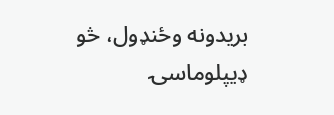بریدونه وځنډول، څو ډیپلوماسۍ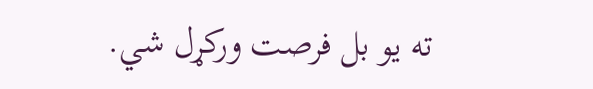ته یو بل فرصت ورکړل شي.